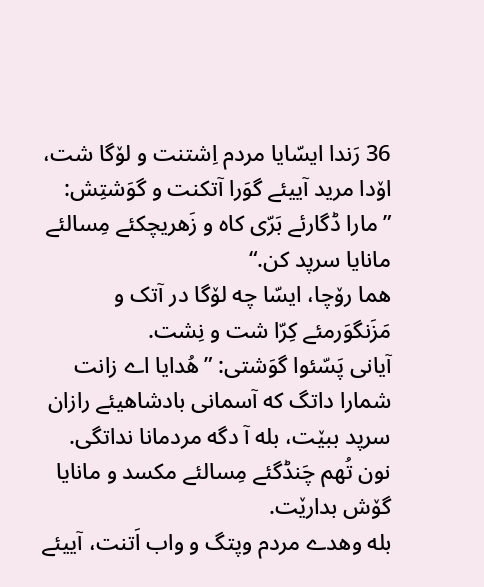36 رَندا ایسّایا مردم اِشتنت و لۆگا شت، اۆدا مرید آییئے گوَرا آتکنت و گوَشتِش: ”مارا ڈگارئے بَرّی کاه و زَهریچکئے مِسالئے مانایا سرپد کن.“
هما رۆچا، ایسّا چه لۆگا در آتک و مَزَنگوَرمئے کِرّا شت و نِشت.
آیانی پَسّئوا گوَشتی: ”هُدایا اے زانت شمارا داتگ که آسمانی بادشاهیئے رازان سرپد ببێت، بله آ دگه مردمانا نداتگی.
نون تُهم چَنڈگئے مِسالئے مکسد و مانایا گۆش بدارێت.
بله وهدے مردم وپتگ و واب اَتنت، آییئے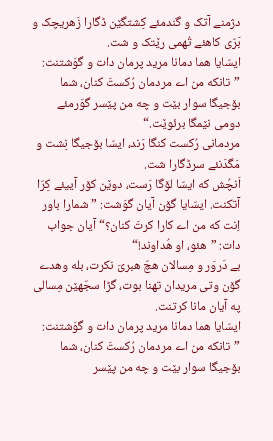دژمنے آتک و گندمئے کِشتگێن ڈگارا زَهریچک و بَرّی کاهئے تُهمی رێتک و شت.
ایسّایا هما دمانا مرید پرمان دات و گوَشتنت: ”تانکه من اے مردمان رُکستَ کنان، شما بۆجیگا سوار بێت و چه من پێسر گوَرمئے دومی نێمگا برئوێت.“
مردمانی رُکست کنگا رَند، ایسّا بۆجیگا نِشت و مَگَدَنئے سرڈگارا شت.
اَنچُش که ایسّا لۆگا رَست، دوێن کۆر آییئے کِرّا آتکنت. ایسّایا گۆن آیان گوَشت: ”شمارا باور اِنت که من اے کارا کرتَ کنان؟“ آیان جواب دات: ”هئو، او هُداوند!“
بے دَروَر و مِسالان هچّ هبریَ نکرت، بله وهدے گۆن وتی مریدان تهنا بوت، گڑا سجّهێن مِسالی په آیان مانا کرتنت.
ایسّایا هما دمانا مرید پرمان دات و گوَشتنت: ”تانکه من اے مردمان رُکستَ کنان، شما بۆجیگا سوار بێت و چه من پێسر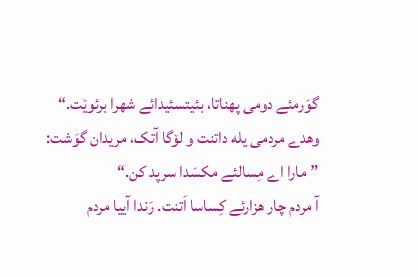گوَرمئے دومی پهناتا، بئیتسئیدائے شهرا برئوێت.“
وهدے مردمی یله داتنت و لۆگا آتک، مریدان گوَشت: ”مارا اے مِسالئے مکسَدا سرپد کن.“
آ مردم چار هزارئے کِساسا اَتنت. رَندا آییا مردم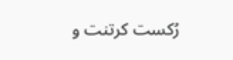رُکست کرتنت و